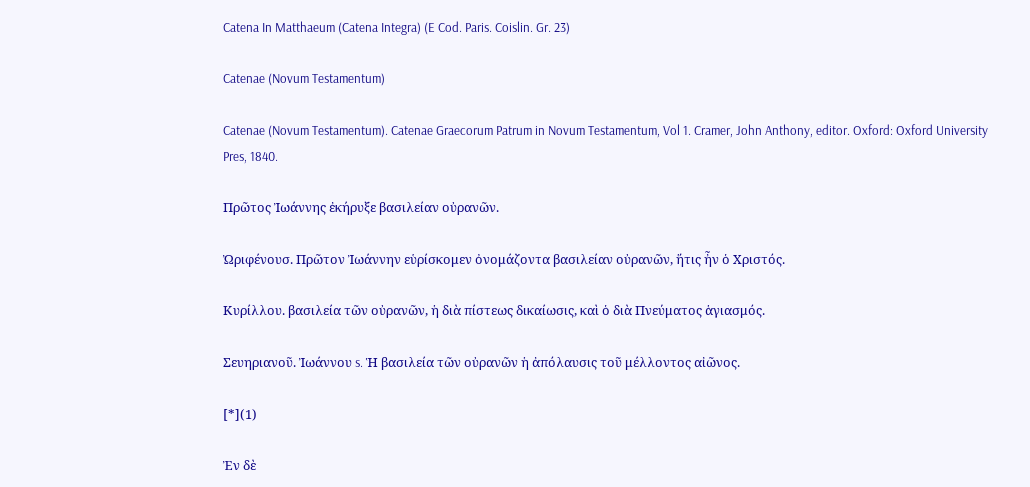Catena In Matthaeum (Catena Integra) (E Cod. Paris. Coislin. Gr. 23)

Catenae (Novum Testamentum)

Catenae (Novum Testamentum). Catenae Graecorum Patrum in Novum Testamentum, Vol 1. Cramer, John Anthony, editor. Oxford: Oxford University Pres, 1840.

Πρῶτος Ἰωάννης ἐκήρυξε βασιλείαν οὐρανῶν.

Ὠριφένουσ. Πρῶτον Ἰωάννην εὑρίσκομεν ὀνομάζοντα βασιλείαν οὐρανῶν, ἥτις ἦν ὁ Χριστός.

Κυρίλλου. βασιλεία τῶν οὐρανῶν, ἡ διὰ πίστεως δικαίωσις, καὶ ὁ διὰ Πνεύματος ἁγιασμός.

Σευηριανοῦ. Ἰωάννου s. Ἡ βασιλεία τῶν οὐρανῶν ἡ ἀπόλαυσις τοῦ μέλλοντος αἰῶνος.

[*](1)

Ἐν δὲ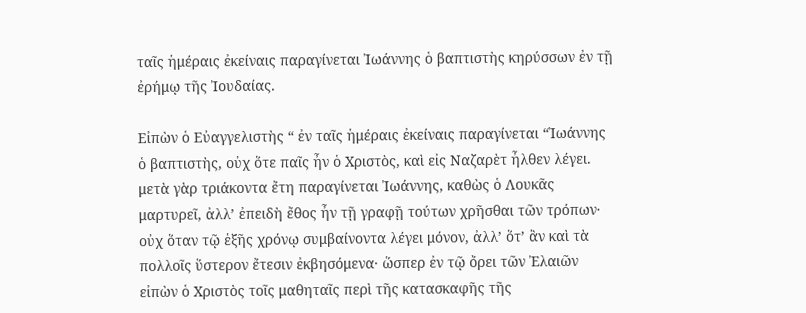ταῖς ἡμέραις ἐκείναις παραγίνεται Ἰωάννης ὁ βαπτιστὴς κηρύσσων ἐν τῇ ἐρήμῳ τῆς Ἰουδαίας.

Εἰπὼν ὁ Εὐαγγελιστὴς “ ἐν ταῖς ἡμέραις ἐκείναις παραγίνεται “Ἰωάννης ὁ βαπτιστὴς, οὐχ ὅτε παῖς ἦν ὁ Χριστὸς, καὶ εἰς Ναζαρὲτ ἦλθεν λέγει. μετὰ γὰρ τριάκοντα ἔτη παραγίνεται Ἰωάννης, καθὼς ὁ Λουκᾶς μαρτυρεῖ, ἀλλ’ ἐπειδὴ ἔθος ἦν τῇ γραφῇ τούτων χρῆσθαι τῶν τρόπων· οὐχ ὅταν τῷ ἑξῆς χρόνῳ συμβαίνοντα λέγει μόνον, ἀλλ’ ὅτ’ ἃν καὶ τὰ πολλοῖς ὕστερον ἔτεσιν ἐκβησόμενα· ὥσπερ ἐν τῷ ὄρει τῶν Ἐλαιῶν εἰπὼν ὁ Χριστὸς τοῖς μαθηταῖς περὶ τῆς κατασκαφῆς τῆς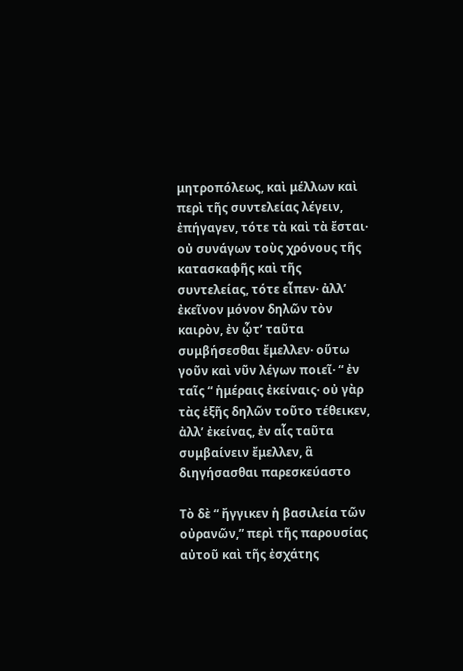μητροπόλεως, καὶ μέλλων καὶ περὶ τῆς συντελείας λέγειν, ἐπήγαγεν, τότε τὰ καὶ τὰ ἔσται· οὐ συνάγων τοὺς χρόνους τῆς κατασκαφῆς καὶ τῆς συντελείας, τότε εἶπεν· ἀλλ’ ἐκεῖνον μόνον δηλῶν τὸν καιρὸν, ἐν ᾧτ’ ταῦτα συμβήσεσθαι ἔμελλεν· οὕτω γοῦν καὶ νῦν λέγων ποιεῖ· “ ἐν ταῖς “ ἡμέραις ἐκείναις· οὐ γὰρ τὰς ἑξῆς δηλῶν τοῦτο τέθεικεν, ἀλλ’ ἐκείνας, ἐν αἷς ταῦτα συμβαίνειν ἔμελλεν, ἃ διηγήσασθαι παρεσκεύαστο

Τὸ δὲ “ ἤγγικεν ἡ βασιλεία τῶν οὐρανῶν,” περὶ τῆς παρουσίας αὐτοῦ καὶ τῆς ἐσχάτης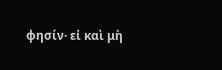φησίν· εἰ καὶ μὴ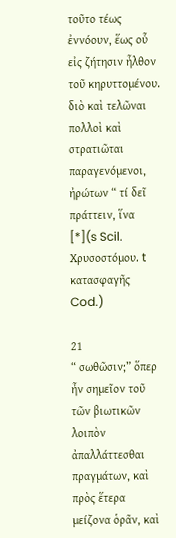τοῦτο τέως ἐννόουν, ἕως οὗ εἰς ζήτησιν ἦλθον τοῦ κηρυττομένου. διὸ καὶ τελῶναι πολλοὶ καὶ στρατιῶται παραγενόμενοι, ἠρώτων “ τί δεῖ πράττειν, ἵνα [*](s Scil. Χρυσοστόμου. t κατασφαγῆς Cod.)

21
“ σωθῶσιν;” ὅπερ ἦν σημεῖον τοῦ τῶν βιωτικῶν λοιπὸν ἀπαλλάττεσθαι πραγμάτων, καὶ πρὸς ἕτερα μείζονα ὁρᾶν, καὶ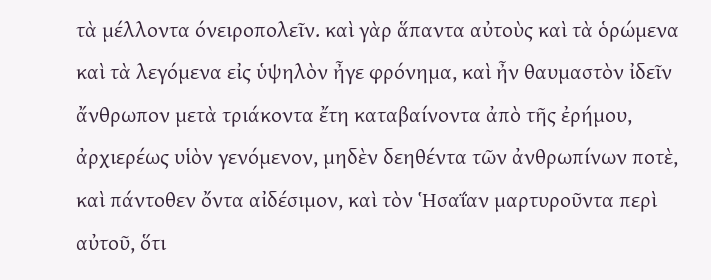τὰ μέλλοντα όνειροπολεῖν. καὶ γὰρ ἅπαντα αὐτοὺς καὶ τὰ ὁρώμενα καὶ τὰ λεγόμενα εἰς ὑψηλὸν ἦγε φρόνημα, καὶ ἦν θαυμαστὸν ἰδεῖν ἄνθρωπον μετὰ τριάκοντα ἔτη καταβαίνοντα ἀπὸ τῆς ἐρήμου, ἀρχιερέως υἱὸν γενόμενον, μηδὲν δεηθέντα τῶν ἀνθρωπίνων ποτὲ, καὶ πάντοθεν ὄντα αἰδέσιμον, καὶ τὸν Ἡσαΐαν μαρτυροῦντα περὶ αὐτοῦ, ὅτι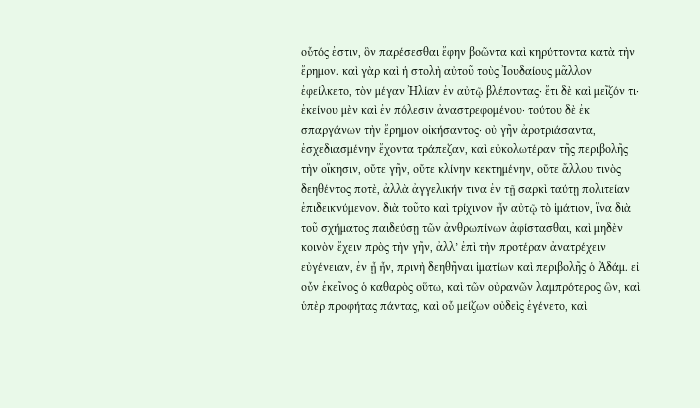οὗτός ἐστιν, ὃν παρέσεσθαι ἔφην βοῶντα καὶ κηρύττοντα κατὰ τὴν ἔρημον. καὶ γὰρ καὶ ἡ στολὴ αὐτοῦ τοὺς Ἰουδαίους μᾶλλον ἐφείλκετο, τὸν μέγαν Ἠλίαν ἐν αὐτῷ βλέποντας· ἔτι δὲ καὶ μεῖζόν τι· ἐκείνου μὲν καὶ ἐν πόλεσιν ἀναστρεφομένου· τούτου δὲ ἐκ σπαργάνων τὴν ἔρημον οἰκήσαντος· οὐ γῆν ἀροτριάσαντα, ἐσχεδιασμένην ἔχοντα τράπεζαν, καὶ εὐκολωτέραν τῆς περιβολῆς τὴν οἴκησιν, οὔτε γῆν, οὔτε κλίνην κεκτημένην, οὔτε ἄλλου τινὸς δεηθέντος ποτὲ, ἀλλὰ ἀγγελικήν τινα ἐν τῇ σαρκὶ ταύτῃ πολιτείαν ἐπιδεικνύμενον. διὰ τοῦτο καὶ τρίχινον ἦν αὐτῷ τὸ ἱμάτιον, ἵνα διὰ τοῦ σχήματος παιδεύσῃ τῶν ἀνθρωπίνων ἀφίστασθαι, καὶ μηδὲν κοινὸν ἔχειν πρὸς τὴν γῆν, ἀλλ’ ἐπὶ τὴν προτέραν ἀνατρέχειν εὐγένειαν, ἐν ᾖ ἦν, πρινὴ δεηθῆναι ἱματίων καὶ περιβολῆς ὁ Ἀδάμ. εἰ οὖν ἐκεῖνος ὁ καθαρὸς οὕτω, καὶ τῶν οὐρανῶν λαμπρότερος ὣν, καὶ ὑπὲρ προφήτας πάντας, καὶ οὗ μείζων οὐδεὶς ἐγένετο, καὶ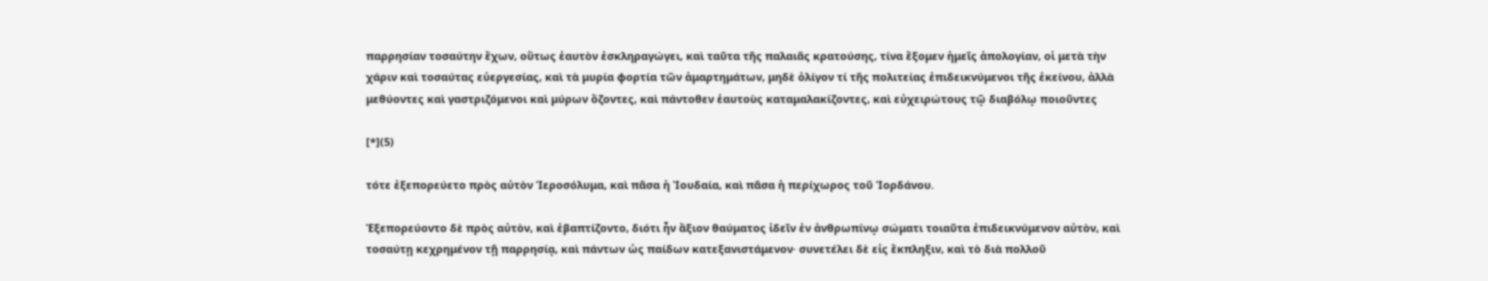παρρησίαν τοσαύτην ἔχων, οὕτως ἑαυτὸν ἐσκληραγώγει, καὶ ταῦτα τῆς παλαιᾶς κρατούσης, τίνα ἕξομεν ἡμεῖς ἀπολογίαν, οἱ μετὰ τὴν χάριν καὶ τοσαύτας εὐεργεσίας, καὶ τὰ μυρία φορτία τῶν ἁμαρτημάτων, μηδὲ ὀλίγον τί τῆς πολιτείας ἐπιδεικνύμενοι τῆς ἐκείνου, ἀλλὰ μεθύοντες καὶ γαστριζόμενοι καὶ μύρων ὄζοντες, καὶ πάντοθεν ἑαυτοὺς καταμαλακίζοντες, καὶ εὐχειρώτους τῷ διαβόλῳ ποιοῦντες

[*](5)

τότε ἐξεπορεύετο πρὸς αὐτὸν Ἱεροσόλυμα, καὶ πᾶσα ἡ Ἰουδαία, καὶ πᾶσα ἡ περίχωρος τοῦ Ἰορδάνου.

Ἐξεπορεύοντο δὲ πρὸς αὐτὸν, καὶ ἐβαπτίζοντο, διότι ἦν ἄξιον θαύματος ἰδεῖν ἐν ἀνθρωπίνῳ σώματι τοιαῦτα ἐπιδεικνύμενον αὐτὸν, καὶ τοσαύτῃ κεχρημένον τῇ παρρησίᾳ, καὶ πάντων ὡς παίδων κατεξανιστάμενον· συνετέλει δὲ εἰς ἔκπληξιν, καὶ τὸ διὰ πολλοῦ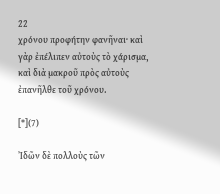22
χρόνου προφήτην φανῆναι· καὶ γὰρ ἐπέλιπεν αὐτοὺς τὸ χάρισμα, καὶ διὰ μακροῦ πρὸς αὐτοὺς ἐπανῆλθε τοῦ χρόνου.

[*](7)

Ἰδῶν δὲ πολλοὺς τῶν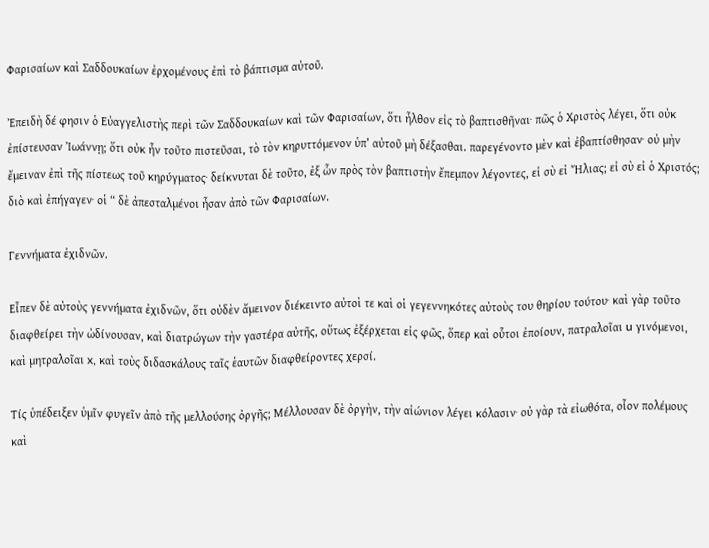Φαρισαίων καὶ Σαδδουκαίων ἐρχομένους ἐπὶ τὸ βάπτισμα αὐτοῦ.

Ἐπειδὴ δέ φησιν ὁ Εὐαγγελιστὴς περὶ τῶν Σαδδουκαίων καὶ τῶν Φαρισαίων, ὅτι ἦλθον εἰς τὸ βαπτισθῆναι· πῶς ὁ Χριστὸς λέγει, ὅτι οὐκ ἐπίστευσαν Ἰωάννῃ; ὅτι οὐκ ἦν τοῦτο πιστεῦσαι, τὸ τὸν κηρυττόμενον ὑπ’ αὐτοῦ μὴ δέξασθαι. παρεγένοντο μὲν καὶ ἐβαπτίσθησαν· οὐ μὴν ἔμειναν ἐπὶ τῆς πίστεως τοῦ κηρύγματος· δείκνυται δὲ τοῦτο, ἐξ ὧν πρὸς τὸν βαπτιστὴν ἔπεμπον λέγοντες, εἰ σὺ εἰ Ἤλιας; εἰ σὺ εἰ ὁ Χριστός; διὸ καὶ ἐπήγαγεν· οἱ “ δὲ ἀπεσταλμένοι ἦσαν ἀπὸ τῶν Φαρισαίων.

Γεννήματα ἐχιδνῶν.

Εἶπεν δὲ αὐτοὺς γεννήματα ἐχιδνῶν, ὅτι οὐδὲν ἄμεινον διέκειντο αὐτοὶ τε καὶ οἱ γεγεννηκότες αὐτοὺς του θηρίου τούτου· καὶ γὰρ τοῦτο διαφθείρει τὴν ὠδίνουσαν, καὶ διατρώγων τὴν γαστέρα αὐτῆς, οὕτως ἐξέρχεται εἰς φῶς, ὅπερ καὶ οὗτοι ἐποίουν, πατραλοῖαι u γινόμενοι, καὶ μητραλοῖαι x, καὶ τοὺς διδασκάλους ταῖς ἑαυτῶν διαφθείροντες χερσί.

Τίς ὑπέδειξεν ὑμῖν φυγεῖν ἀπὸ τῆς μελλούσης ὀργῆς; Μέλλουσαν δὲ ὀργὴν, τὴν αἰώνιον λέγει κόλασιν· οὐ γὰρ τὰ εἰωθότα, οἷον πολέμους καὶ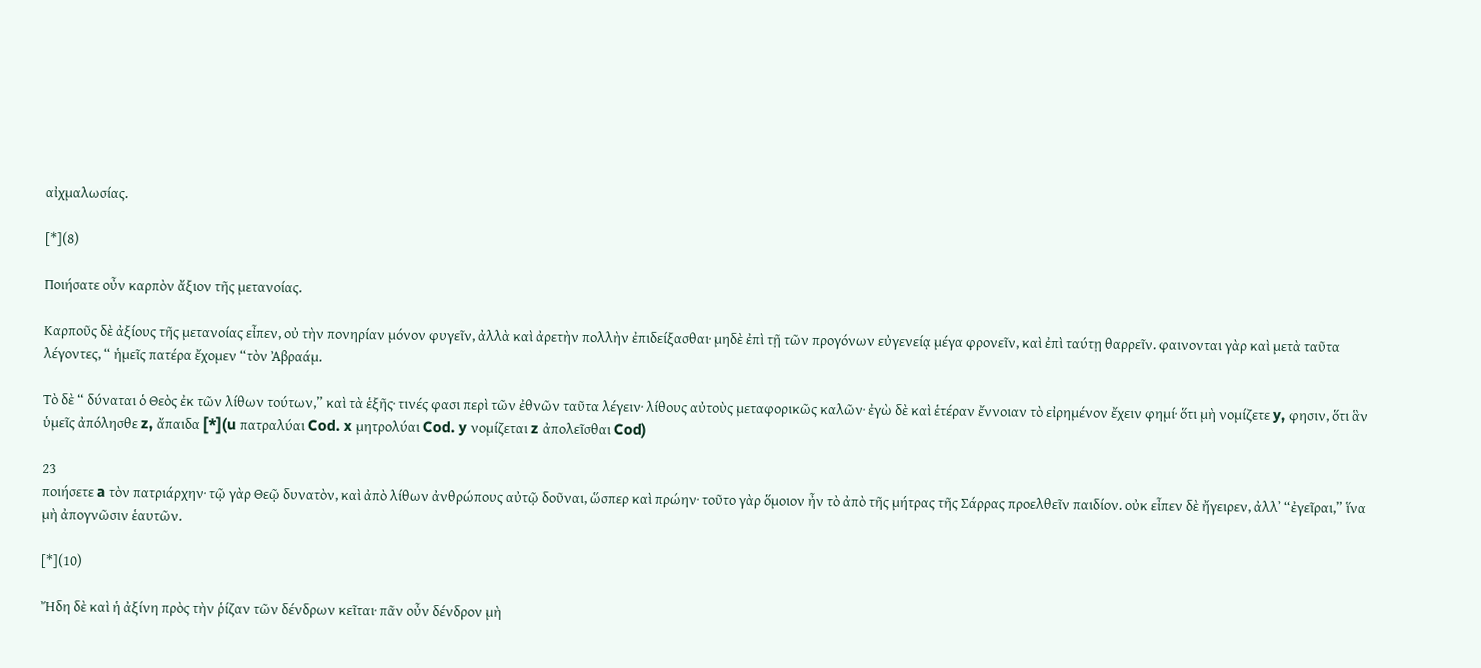αἰχμαλωσίας.

[*](8)

Ποιήσατε οὖν καρπὸν ἄξιον τῆς μετανοίας.

Καρποῦς δὲ ἀξίους τῆς μετανοίας εἶπεν, οὐ τὴν πονηρίαν μόνον φυγεῖν, ἀλλὰ καὶ ἀρετὴν πολλὴν ἐπιδείξασθαι· μηδὲ ἐπὶ τῇ τῶν προγόνων εὐγενείᾳ μέγα φρονεῖν, καὶ ἐπὶ ταύτῃ θαρρεῖν. φαινονται γὰρ καὶ μετὰ ταῦτα λέγοντες, “ ἡμεῖς πατέρα ἔχομεν “τὸν Ἀβραάμ.

Τὸ δὲ “ δύναται ὁ Θεὸς ἐκ τῶν λίθων τούτων,” καὶ τὰ ἑξῆς· τινές φασι περὶ τῶν ἐθνῶν ταῦτα λέγειν· λίθους αὐτοὺς μεταφορικῶς καλῶν· ἐγὼ δὲ καὶ ἑτέραν ἔννοιαν τὸ εἰρημένον ἔχειν φημί· ὅτι μὴ νομίζετε y, φησιν, ὅτι ἃν ὑμεῖς ἀπόλησθε z, ἄπαιδα [*](u πατραλύαι Cod. x μητρολύαι Cod. y νομίζεται z ἀπολεῖσθαι Cod)

23
ποιήσετε a τὸν πατριάρχην· τῷ γὰρ Θεῷ δυνατὸν, καὶ ἀπὸ λίθων ἀνθρώπους αὐτῷ δοῦναι, ὥσπερ καὶ πρώην· τοῦτο γὰρ ὅμοιον ἦν τὸ ἀπὸ τῆς μήτρας τῆς Σάρρας προελθεῖν παιδίον. οὐκ εἶπεν δὲ ἤγειρεν, ἀλλ᾿ “ἐγεῖραι,” ἵνα μὴ ἀπογνῶσιν ἑαυτῶν.

[*](10)

Ἤδη δὲ καὶ ἡ ἀξίνη πρὸς τὴν ῥίζαν τῶν δένδρων κεῖται· πᾶν οὖν δένδρον μὴ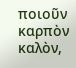ποιοῦν καρπὸν καλὸν,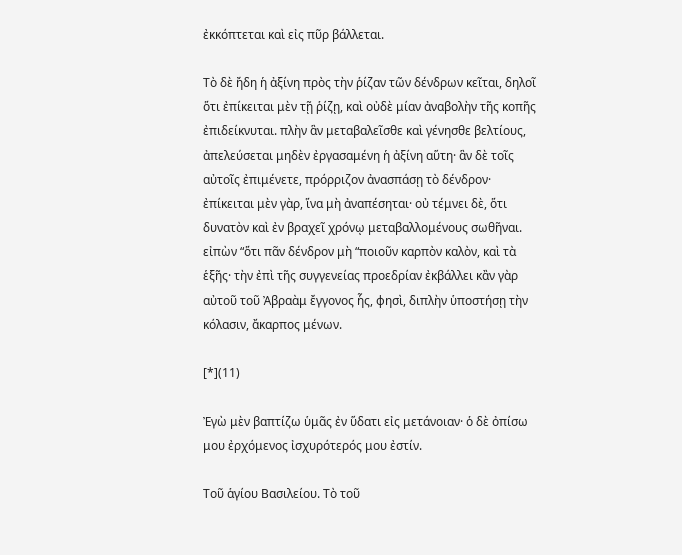ἐκκόπτεται καὶ εἰς πῦρ βάλλεται.

Τὸ δὲ ἤδη ἡ ἀξίνη πρὸς τὴν ῥίζαν τῶν δένδρων κεῖται, δηλοῖ ὅτι ἐπίκειται μὲν τῇ ῥίζῃ, καὶ οὐδὲ μίαν ἀναβολὴν τῆς κοπῆς ἐπιδείκνυται. πλὴν ἃν μεταβαλεῖσθε καὶ γένησθε βελτίους, ἀπελεύσεται μηδὲν ἐργασαμένη ἡ ἀξίνη αὕτη· ἃν δὲ τοῖς αὐτοῖς ἐπιμένετε, πρόρριζον ἀνασπάσῃ τὸ δένδρον· ἐπίκειται μὲν γὰρ, ἵνα μὴ ἀναπέσηται· οὐ τέμνει δὲ, ὅτι δυνατὸν καὶ ἐν βραχεῖ χρόνῳ μεταβαλλομένους σωθῆναι. εἰπὼν “ὅτι πᾶν δένδρον μὴ “ποιοῦν καρπὸν καλὸν, καὶ τὰ ἑξῆς· τὴν ἐπὶ τῆς συγγενείας προεδρίαν ἐκβάλλει κἂν γὰρ αὐτοῦ τοῦ Ἀβραὰμ ἔγγονος ἧς, φησὶ, διπλὴν ὑποστήσῃ τὴν κόλασιν, ἄκαρπος μένων.

[*](11)

Ἐγὼ μὲν βαπτίζω ὑμᾶς ἐν ὕδατι εἰς μετάνοιαν· ὁ δὲ ὀπίσω μου ἐρχόμενος ἰσχυρότερός μου ἐστίν.

Τοῦ ἁγίου Βασιλείου. Τὸ τοῦ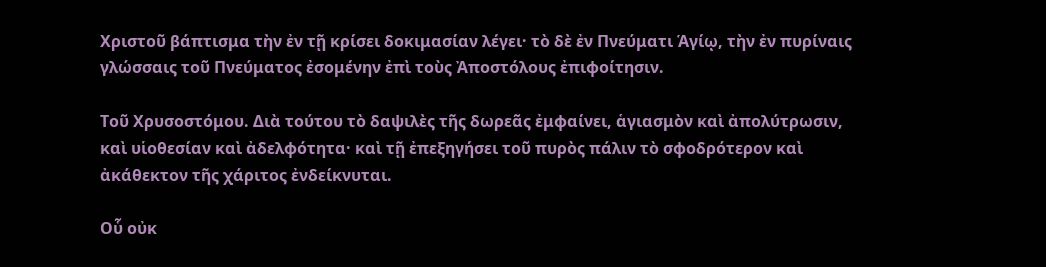Χριστοῦ βάπτισμα τὴν ἐν τῇ κρίσει δοκιμασίαν λέγει· τὸ δὲ ἐν Πνεύματι Ἁγίῳ, τὴν ἐν πυρίναις γλώσσαις τοῦ Πνεύματος ἐσομένην ἐπὶ τοὺς Ἀποστόλους ἐπιφοίτησιν.

Τοῦ Χρυσοστόμου. Διὰ τούτου τὸ δαψιλὲς τῆς δωρεᾶς ἐμφαίνει, ἁγιασμὸν καὶ ἀπολύτρωσιν, καὶ υἱοθεσίαν καὶ ἀδελφότητα· καὶ τῇ ἐπεξηγήσει τοῦ πυρὸς πάλιν τὸ σφοδρότερον καὶ ἀκάθεκτον τῆς χάριτος ἐνδείκνυται.

Οὗ οὐκ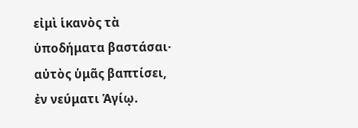εἰμὶ ἱκανὸς τὰ ὑποδήματα βαστάσαι· αὐτὸς ὑμᾶς βαπτίσει, ἐν νεύματι Ἁγίῳ.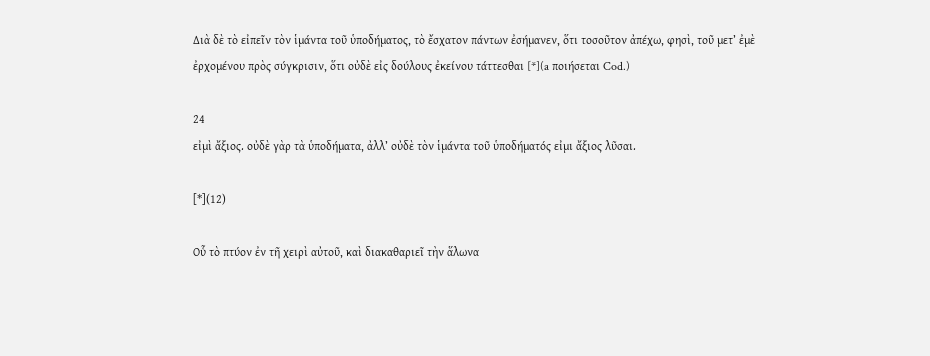Διὰ δὲ τὸ εἰπεῖν τὸν ἱμάντα τοῦ ὑποδήματος, τὸ ἔσχατον πάντων ἐσήμανεν, ὅτι τοσοῦτον ἀπέχω, φησὶ, τοῦ μετ’ ἐμὲ ἐρχομένου πρὸς σύγκρισιν, ὅτι οὐδὲ εἰς δούλους ἐκείνου τάττεσθαι [*](a ποιήσεται Cod.)

24
εἰμὶ ἄξιος. οὐδὲ γὰρ τὰ ὑποδήματα, ἀλλ’ οὐδὲ τὸν ἱμάντα τοῦ ὑποδήματός εἰμι ἄξιος λῦσαι.

[*](12)

Οὗ τὸ πτύον ἐν τῆ χειρὶ αὐτοῦ, καὶ διακαθαριεῖ τὴν ἅλωνα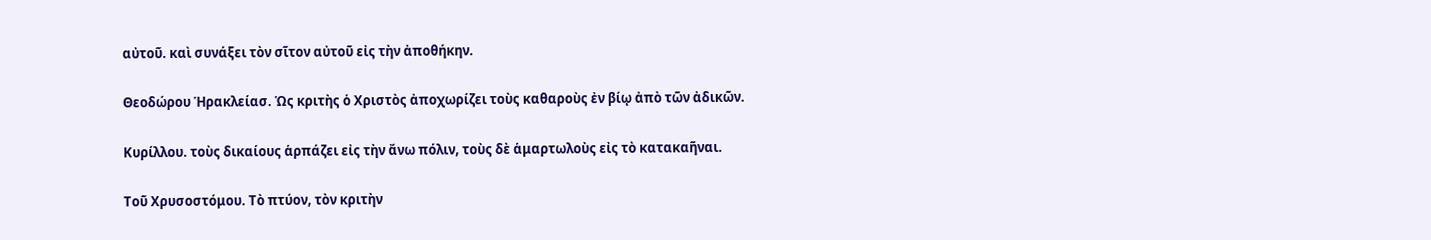αὐτοῦ. καὶ συνάξει τὸν σῖτον αὐτοῦ εἰς τὴν ἀποθήκην.

Θεοδώρου Ἡρακλείασ. Ὡς κριτὴς ὁ Χριστὸς ἀποχωρίζει τοὺς καθαροὺς ἐν βίῳ ἀπὸ τῶν ἀδικῶν.

Κυρίλλου. τοὺς δικαίους ἁρπάζει εἰς τὴν ἄνω πόλιν, τοὺς δὲ ἁμαρτωλοὺς εἰς τὸ κατακαῆναι.

Τοῦ Χρυσοστόμου. Τὸ πτύον, τὸν κριτὴν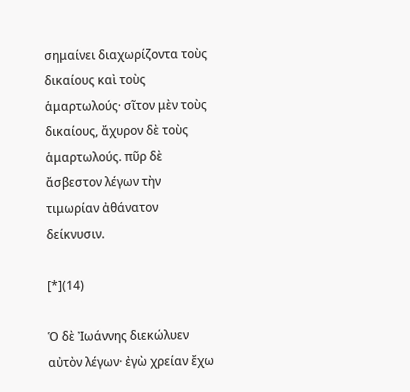σημαίνει διαχωρίζοντα τοὺς δικαίους καὶ τοὺς ἁμαρτωλούς· σῖτον μὲν τοὺς δικαίους, ἄχυρον δὲ τοὺς ἁμαρτωλούς. πῦρ δὲ ἄσβεστον λέγων τὴν τιμωρίαν ἀθάνατον δείκνυσιν.

[*](14)

Ὁ δὲ Ἰωάννης διεκώλυεν αὐτὸν λέγων· ἐγὼ χρείαν ἔχω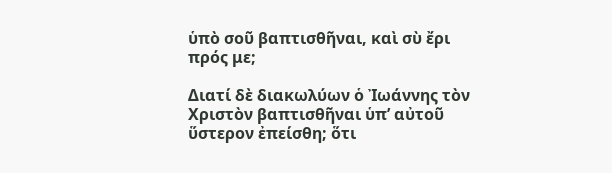ὑπὸ σοῦ βαπτισθῆναι, καὶ σὺ ἔρι πρός με;

Διατί δὲ διακωλύων ὁ Ἰωάννης τὸν Χριστὸν βαπτισθῆναι ὑπ’ αὐτοῦ ὕστερον ἐπείσθη; ὅτι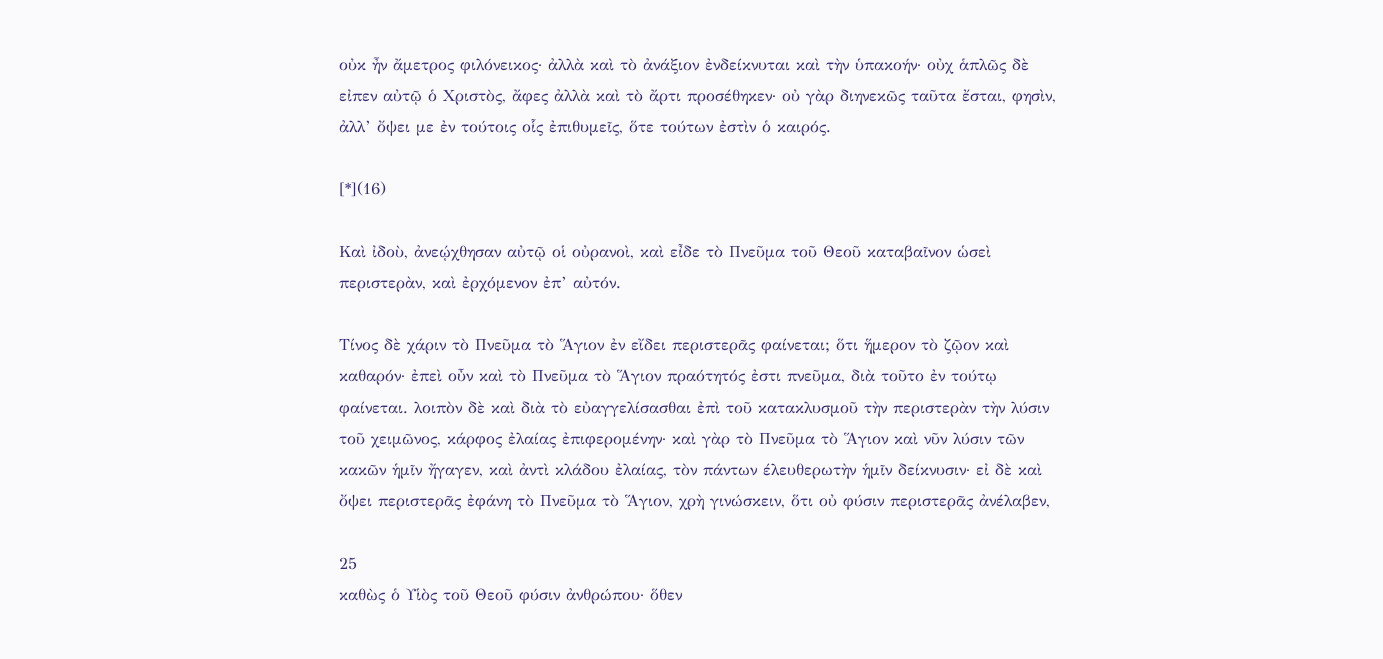οὐκ ἦν ἄμετρος φιλόνεικος· ἀλλὰ καὶ τὸ ἀνάξιον ἐνδείκνυται καὶ τὴν ὑπακοήν· οὐχ ἁπλῶς δὲ εἰπεν αὐτῷ ὁ Χριστὸς, ἄφες ἀλλὰ καὶ τὸ ἄρτι προσέθηκεν· οὐ γὰρ διηνεκῶς ταῦτα ἔσται, φησὶν, ἀλλ’ ὄψει με ἐν τούτοις οἷς ἐπιθυμεῖς, ὅτε τούτων ἐστὶν ὁ καιρός.

[*](16)

Καὶ ἰδοὺ, ἀνεῴχθησαν αὐτῷ οἱ οὐρανοὶ, καὶ εἶδε τὸ Πνεῦμα τοῦ Θεοῦ καταβαῖνον ὡσεὶ περιστερὰν, καὶ ἐρχόμενον ἐπ’ αὐτόν.

Τίνος δὲ χάριν τὸ Πνεῦμα τὸ Ἅγιον ἐν εἴδει περιστερᾶς φαίνεται; ὅτι ἥμερον τὸ ζῷον καὶ καθαρόν· ἐπεὶ οὖν καὶ τὸ Πνεῦμα τὸ Ἅγιον πραότητός ἐστι πνεῦμα, διὰ τοῦτο ἐν τούτῳ φαίνεται. λοιπὸν δὲ καὶ διὰ τὸ εὐαγγελίσασθαι ἐπὶ τοῦ κατακλυσμοῦ τὴν περιστερὰν τὴν λύσιν τοῦ χειμῶνος, κάρφος ἐλαίας ἐπιφερομένην· καὶ γὰρ τὸ Πνεῦμα τὸ Ἅγιον καὶ νῦν λύσιν τῶν κακῶν ἡμῖν ἤγαγεν, καὶ ἀντὶ κλάδου ἐλαίας, τὸν πάντων έλευθερωτὴν ἡμῖν δείκνυσιν· εἰ δὲ καὶ ὄψει περιστερᾶς ἐφάνη τὸ Πνεῦμα τὸ Ἅγιον, χρὴ γινώσκειν, ὅτι οὐ φύσιν περιστερᾶς ἀνέλαβεν,

25
καθὼς ὁ Υἱὸς τοῦ Θεοῦ φύσιν ἀνθρώπου· ὅθεν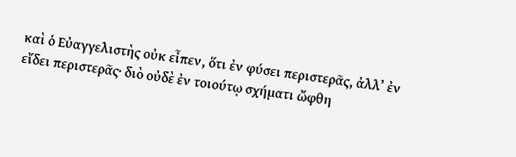καὶ ὁ Εὐαγγελιστὴς οὐκ εἶπεν, ὅτι ἐν φύσει περιστερᾶς, ἀλλ’ ἐν εἴδει περιστερᾶς· διὸ οὐδὲ ἐν τοιούτῳ σχήματι ὤφθη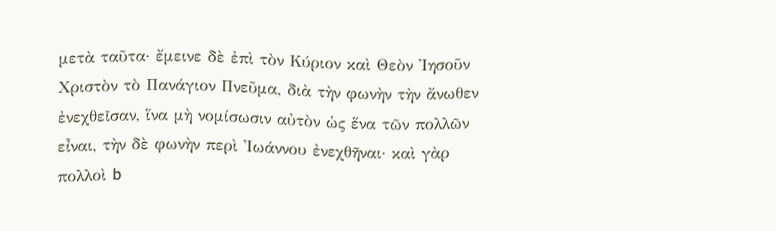μετὰ ταῦτα· ἔμεινε δὲ ἐπὶ τὸν Κύριον καὶ Θεὸν Ἰησοῦν Χριστὸν τὸ Πανάγιον Πνεῦμα, διὰ τὴν φωνὴν τὴν ἄνωθεν ἐνεχθεῖσαν, ἵνα μὴ νομίσωσιν αὐτὸν ὡς ἕνα τῶν πολλῶν εἶναι, τὴν δὲ φωνὴν περὶ Ἰωάννου ἐνεχθῆναι· καὶ γὰρ πολλοὶ b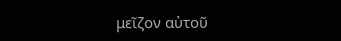μεῖζον αὐτοῦ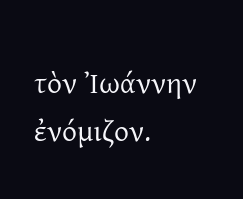τὸν Ἰωάννην ἐνόμιζον.